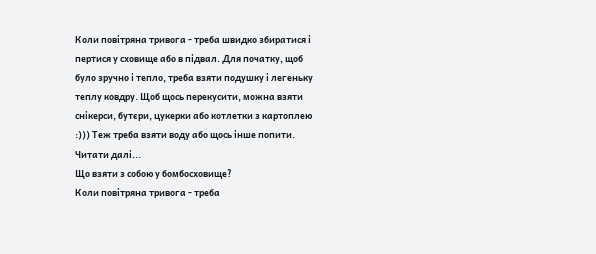Коли повітряна тривога - треба швидко збиратися і пертися у сховище або в підвал. Для початку, щоб було зручно і тепло, треба взяти подушку і легеньку теплу ковдру. Щоб щось перекусити, можна взяти снікерси, бутєри, цукерки або котлетки з картоплею :))) Теж треба взяти воду або щось інше попити.
Читати далі...
Що взяти з собою у бомбосховище?
Коли повітряна тривога - треба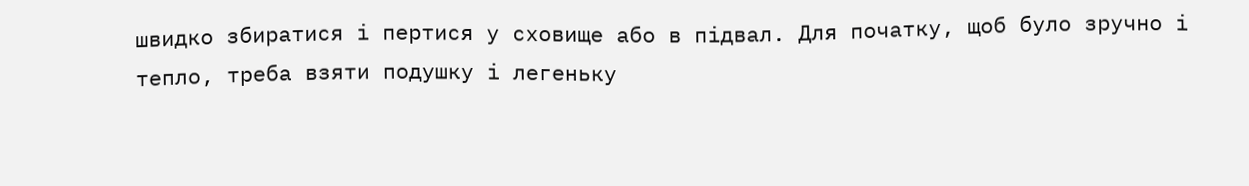швидко збиратися і пертися у сховище або в підвал. Для початку, щоб було зручно і тепло, треба взяти подушку і легеньку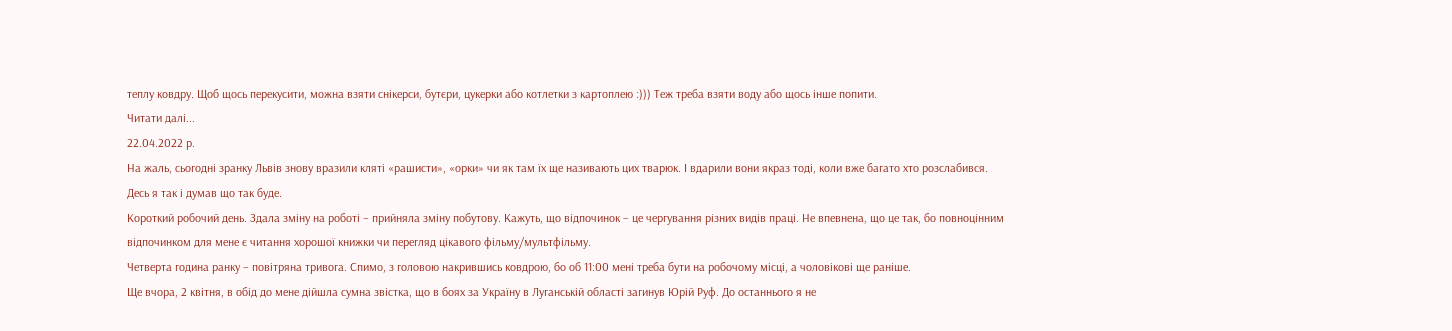теплу ковдру. Щоб щось перекусити, можна взяти снікерси, бутєри, цукерки або котлетки з картоплею :))) Теж треба взяти воду або щось інше попити.
Читати далі...
22.04.2022 р.
На жаль, сьогодні зранку Львів знову вразили кляті «рашисти», «орки» чи як там їх ще називають цих тварюк. І вдарили вони якраз тоді, коли вже багато хто розслабився. Десь я так і думав що так буде.
Короткий робочий день. Здала зміну на роботі – прийняла зміну побутову. Кажуть, що відпочинок – це чергування різних видів праці. Не впевнена, що це так, бо повноцінним відпочинком для мене є читання хорошої книжки чи перегляд цікавого фільму/мультфільму.
Четверта година ранку – повітряна тривога. Спимо, з головою накрившись ковдрою, бо об 11:00 мені треба бути на робочому місці, а чоловікові ще раніше.
Ще вчора, 2 квітня, в обід до мене дійшла сумна звістка, що в боях за Україну в Луганській області загинув Юрій Руф. До останнього я не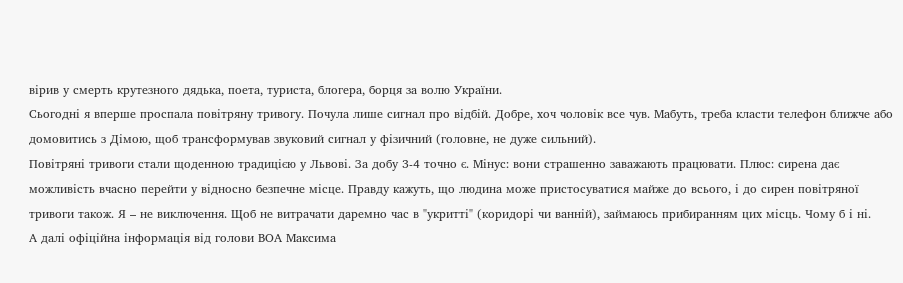вірив у смерть крутезного дядька, поета, туриста, блогера, борця за волю України.
Сьогодні я вперше проспала повітряну тривогу. Почула лише сигнал про відбій. Добре, хоч чоловік все чув. Мабуть, треба класти телефон ближче або домовитись з Дімою, щоб трансформував звуковий сигнал у фізичний (головне, не дуже сильний).
Повітряні тривоги стали щоденною традицією у Львові. За добу 3-4 точно є. Мінус: вони страшенно заважають працювати. Плюс: сирена дає можливість вчасно перейти у відносно безпечне місце. Правду кажуть, що людина може пристосуватися майже до всього, і до сирен повітряної тривоги також. Я – не виключення. Щоб не витрачати даремно час в "укритті" (коридорі чи ванній), займаюсь прибиранням цих місць. Чому б і ні.
А далі офіційна інформація від голови ВОА Максима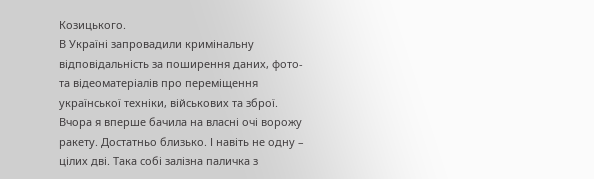Козицького.
В Україні запровадили кримінальну відповідальність за поширення даних, фото- та відеоматеріалів про переміщення української техніки, військових та зброї.
Вчора я вперше бачила на власні очі ворожу ракету. Достатньо близько. І навіть не одну – цілих дві. Така собі залізна паличка з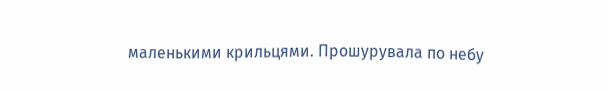маленькими крильцями. Прошурувала по небу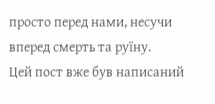просто перед нами, несучи вперед смерть та руїну.
Цей пост вже був написаний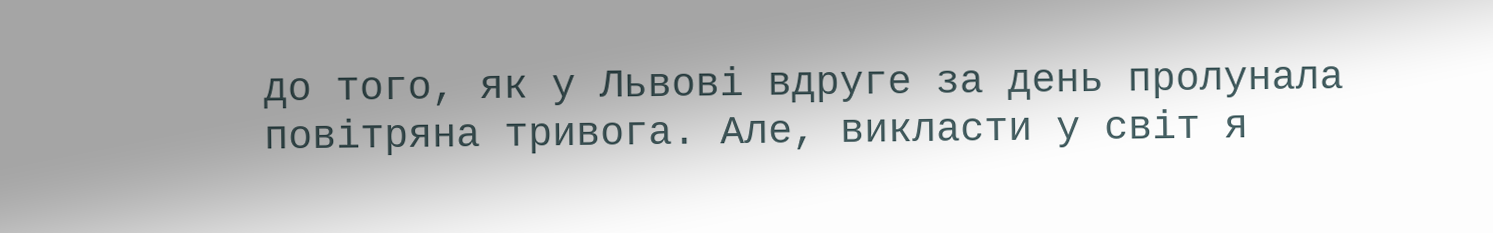до того, як у Львові вдруге за день пролунала повітряна тривога. Але, викласти у світ я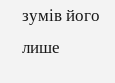зумів його лише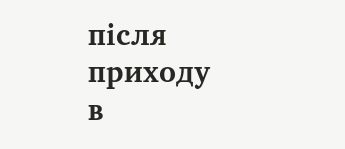після приходу в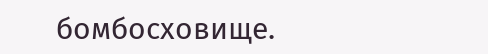бомбосховище.